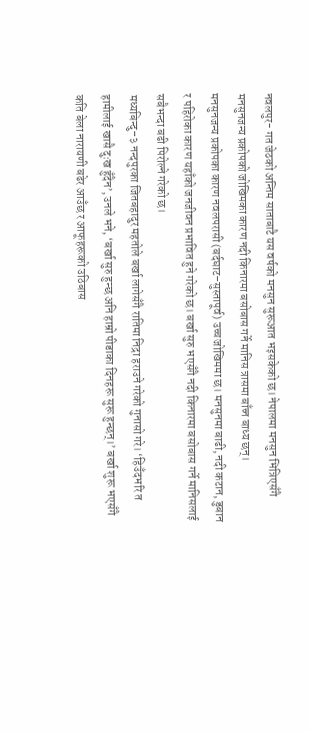नवलपुर- गत जेठको अन्तिम साताबाटै यस वर्षको मनसुन सुरूआत भइसकेको छ। नेपालमा मनसुन भित्रिएसँगै मनसुनजन्य प्रकोपको जोखिमका कारण नदी किनारमा बसोबास गर्ने मानिस त्रासमा बाँच्न बाध्य छन्।
मनसुनजन्य प्रकोपका कारण नवलपरासी (बर्दघाट–सुस्तापूर्व) उच्च जोखिममा छ। मनसुनमा बाढी, नदी कटान, डुबान र पहिरोका कारण यहाँको जनजीवन प्रभावित हुने गरेको छ। बर्खा सुरु भएसँगै नदी किनारमा बसोबास गर्ने मानिसलाई सबैभन्दा बढी पिरोल्ने गरेको छ।
मध्यबिन्दु–३ नन्दपुरका जितबहादुर महतोले बर्खा लागेसँगै रातिमा निद्रा हराउने गरेको गुनासो गरे। ‘हिउँदभरि त हामीलाई खासै दुःख हुँदैन’, उनले भने, ‘बर्खा सुरु हुन्छ अनि हाम्रो पीडाका दिनहरू सुरू हुन्छन्।’ बर्खा शुरू भएसँगै कति बेला नारायणी बढेर आउँछ र आफूहरूको उठिबास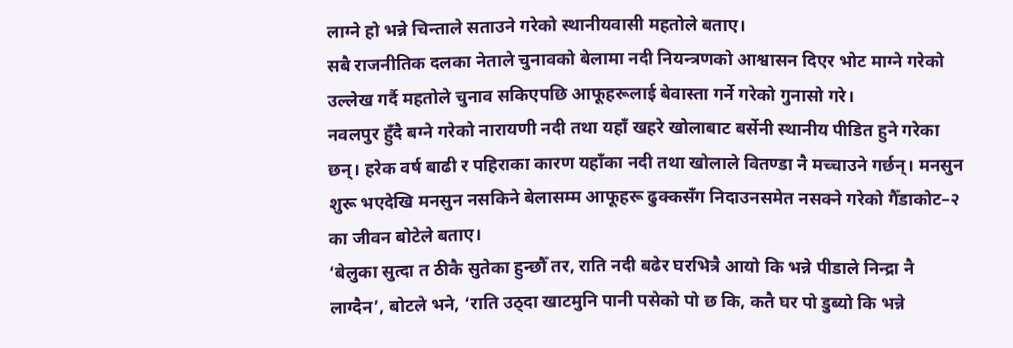लाग्ने हो भन्ने चिन्ताले सताउने गरेको स्थानीयवासी महतोले बताए।
सबै राजनीतिक दलका नेताले चुनावको बेलामा नदी नियन्त्रणको आश्वासन दिएर भोट माग्ने गरेको उल्लेख गर्दै महतोले चुनाव सकिएपछि आफूहरूलाई बेवास्ता गर्ने गरेको गुनासो गरे।
नवलपुर हुँदै बग्ने गरेको नारायणी नदी तथा यहाँ खहरे खोलाबाट बर्सेनी स्थानीय पीडित हुने गरेका छन्। हरेक वर्ष बाढी र पहिराका कारण यहाँका नदी तथा खोलाले वितण्डा नै मच्चाउने गर्छन्। मनसुन शुरू भएदेखि मनसुन नसकिने बेलासम्म आफूहरू ढुक्कसँग निदाउनसमेत नसक्ने गरेको गैँडाकोट–२ का जीवन बोटेले बताए।
‘बेलुका सुत्दा त ठीकै सुतेका हुन्छौँ तर, राति नदी बढेर घरभित्रै आयो कि भन्ने पीडाले निन्द्रा नै लाग्दैन’, बोटले भने, ‘राति उठ्दा खाटमुनि पानी पसेको पो छ कि, कतै घर पो डुब्यो कि भन्ने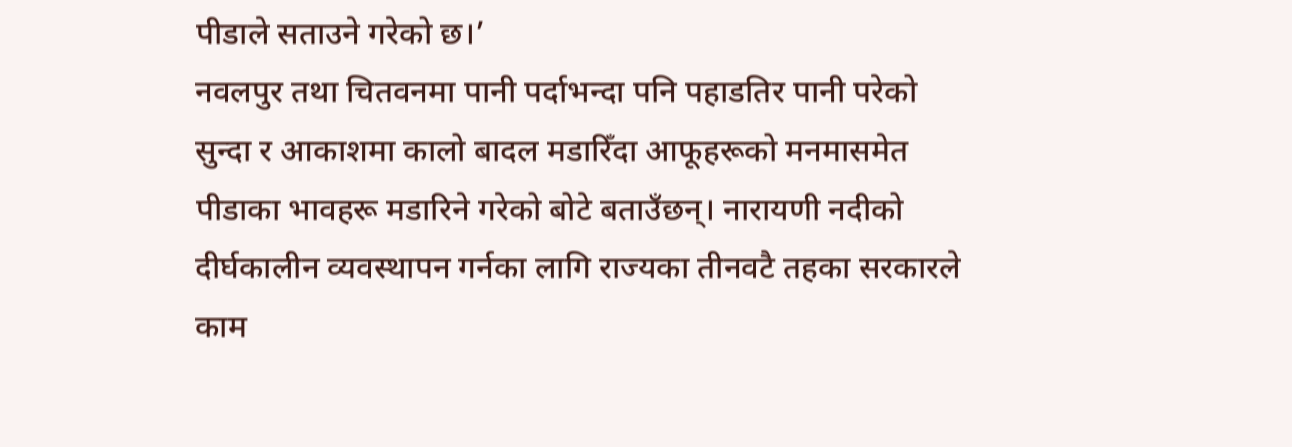पीडाले सताउने गरेको छ।’
नवलपुर तथा चितवनमा पानी पर्दाभन्दा पनि पहाडतिर पानी परेको सुन्दा र आकाशमा कालो बादल मडारिँदा आफूहरूको मनमासमेत पीडाका भावहरू मडारिने गरेको बोटे बताउँछन्। नारायणी नदीको दीर्घकालीन व्यवस्थापन गर्नका लागि राज्यका तीनवटै तहका सरकारले काम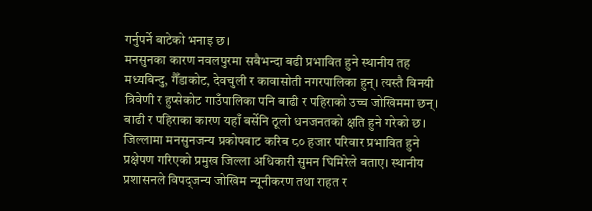गर्नुपर्ने बाटेको भनाइ छ।
मनसुनका कारण नवलपुरमा सबैभन्दा बढी प्रभावित हुने स्थानीय तह मध्यबिन्दु, गैँडाकोट, देवचुली र कावासोती नगरपालिका हुन्। त्यस्तै विनयी त्रिवेणी र हुप्सेकोट गाउँपालिका पनि बाढी र पहिराको उच्च जोखिममा छन्। बाढी र पहिराका कारण यहाँ बर्सेनि ठूलो धनजनतको क्षति हुने गरेको छ।
जिल्लामा मनसुनजन्य प्रकोपबाट करिब ८० हजार परिवार प्रभावित हुने प्रक्षेपण गरिएको प्रमुख जिल्ला अधिकारी सुमन घिमिरेले बताए। स्थानीय प्रशासनले विपद्जन्य जोखिम न्यूनीकरण तथा राहत र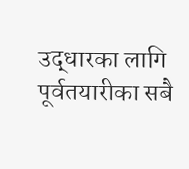उद्धारका लागि पूर्वतयारीका सबै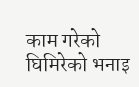काम गरेको घिमिरेको भनाइ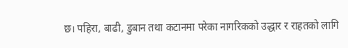छ। पहिरा, बाढी, डुबान तथा कटानमा परेका नागरिकको उद्धार र राहतको लागि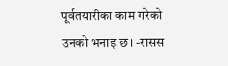पूर्वतयारीका काम गरेको उनको भनाइ छ। -रासस